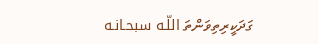ގަދަކީރިތިވަންތަ اللّـه سبحـانـه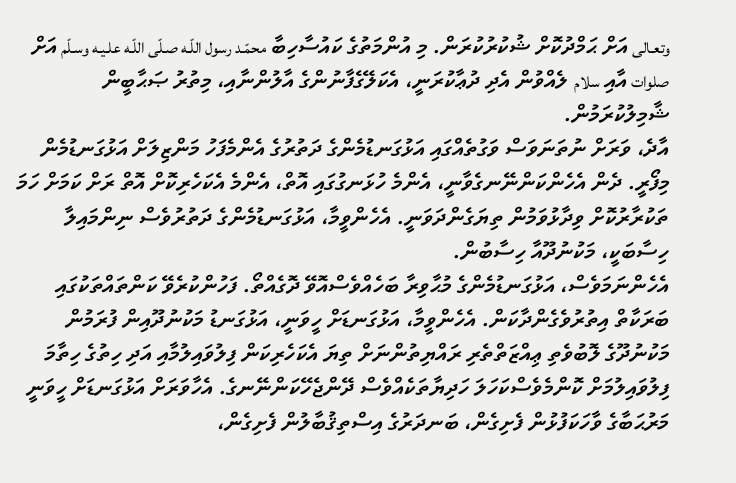وتعـالى އަށް ޙަމްދުކޮށް ޝުކުރުކުރަން. މި އުންމަތުގެ ކައުސާހިބާ محمّـد رسول اللّـه صـلّى اللّـه علـيـه وسـلّم އަށް صلوات އާއި سلام  ލެއްވުން އެދި ދުޢާކުރަނީ، އެކަލޭގެފާނުންގެ އާލުންނާއި، މިތުރު ޞަޙާބީން ޝާމިލުކުރަމުން.
އާދެ، ވަރަށް ނުތަނަވަސް ވަގުތެއްގައި އަޅުގަނޑުމެންގެ ދަތުރުގެ އެންމެފަހު މަންޒިލަށް އަޅުގަނޑުމެން މިފޯރީ. ދެން އެހެންކަންނޭނގެވާނީ، އެންމެ ހުޅަނގުގައި އޮތް، އެންމެ އެކަހެރިކޮށް އޮތް ރަށް ކަމަށް ހަމަ ތަކުރާރުކޮށް ވިދާޅުވަމުން ތިޔަގެންދަވަނީ. އެހެންވީމާ، އަޅުގަނޑުމެންގެ ދަތުރުވެސް ނިންމައިލާ ހިސާބަކީ، މަކުނުދޫއާ ހިސާބުން.
އެހެންނަމަވެސް، އަޅުގަނޑުމެންގެ މުޙާވިރާ ބަހެއްވެސްއޮވޭ ދޮގެއްތޯ. ފަހުންކުރެވޭ ކަންތައްތަކުގައި ބަރަކާތް އިތުރުވެގެންދާކަން. އެހެންވީމާ، އަޅުގަނޑަށް ހީވަނީ، އަޅުގަނޑު މަކުނުދޫއިން ފުރަމުން މަކުނުދޫގެ ލޮބުވެތި ޢިއްޒަތްތެރި ރައްޔިތުންނަށް ތިޔަ އެކަހެރިކަން ފިލުވައިލުމާއި އަދި ހިތުގެ ހިތާމަ ފިލުވައިލުމަށް ކޮންމެވެސްކަހަލަ ހަދިޔާތަކެއްވެސް ދޭންޖެހޭކަންނޭނގެ. އެހާވަރަށް އަޅުގަނޑަށް ހީވަނީ މަރުޙަބާގެ ވާހަކަފުޅުން ފެށިގެން، ބަނދަރުގެ އިސްތިޤުބާލުން ފެށިގެން،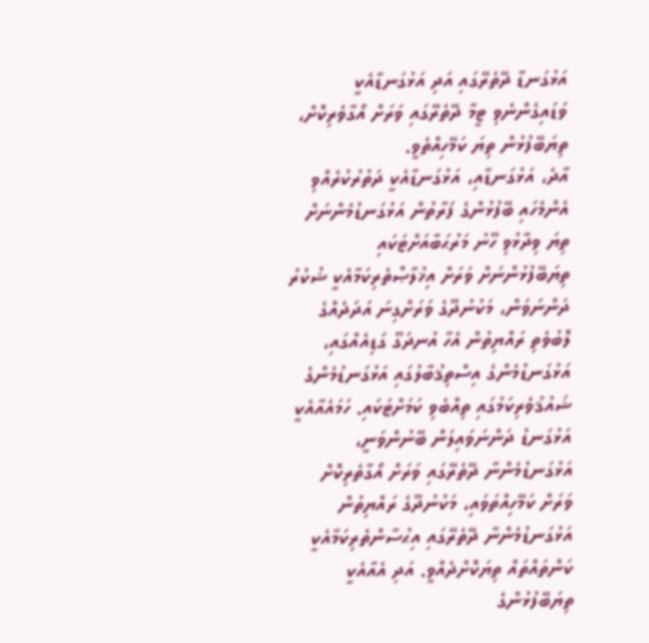އަޅުގަނޑާ ދޭތެރޭގައި އަދި އަޅުގަނޑާއެކީ ވަޑައިގެންނެވި ޓީމާ ދޭތެރޭގައި ވަރަށް އޯގާވެރިކޮށް، ތިޔަބޭފުޅުން ތިޔަ ކަމޭހިއްތެވީ.
އާދެ، އަޅުގަނޑާއި، އަޅުގަނޑާއެކީ ދަތުރުކުރެއްވި އެންމެހައި ބޭފުޅުންގެ ފަރާތުން އަޅުގަނޑުމެންނަށް ތިޔަ ވިދާޅުވި ހޫނު މަރުޙަބާއަށްޓަކައި ތިޔަބޭފުޅުންނަށް ވަރަށް އިޚުލާޞްތެރިކަމާއެކީ ޝުކުރު ދަންނަވަން، މަކުނުދޫގެ ވަރަށްގިނަ އަދަދެއްގެ ލޮބުވެތި ރައްޔިތުން އެހާ އުނދަގޫ ގަޑިއެއްގައި، އަޅުގަނޑުމެންގެ އިސްތިޤުބާލުގައި އަޅުގަނޑުމެންގެ ޝައުޤުވެރިކަމުގައި ތިއްބެވި ކަމަށްޓަކައި. ހަމައެއާއެކީ އަޅުގަނޑު ދަންނަވައިލަން ބޭނުންވަނީ، އަޅުގަނޑުމެންނާ ދޭތެރޭގައި ވަރަށް އޯގާތެރިކޮށް ވަރަށް ކަމޭހިއްތަވައި، މަކުނުދޫގެ ރައްޔިތުން އަޅުގަނޑުމެންނާ ދޭތެރޭގައި އިޙުސާންތެރިކަމާއެކީ ކަންތައްތައް ތިޔަކޮށްދެއްވީ. އަދި އެއާއެކީ ތިޔަބޭފުޅުންގެ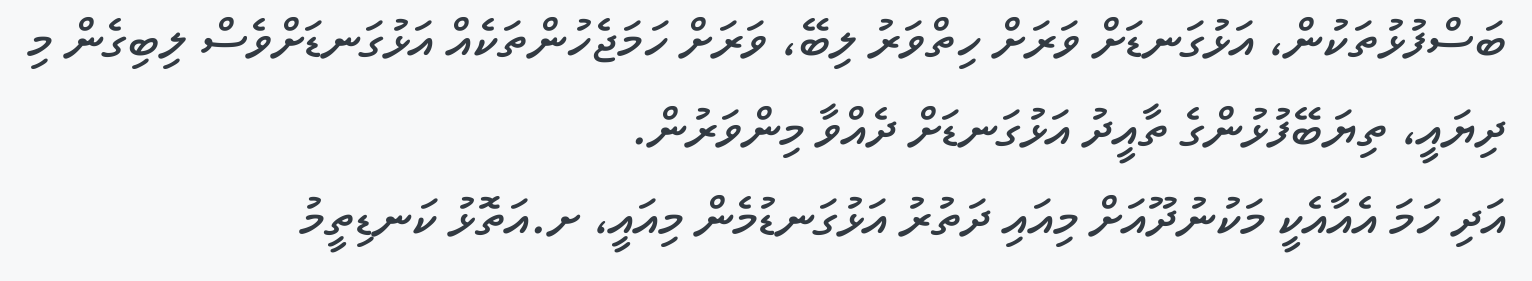ބަސްފުޅުތަކުން، އަޅުގަނޑަށް ވަރަށް ހިތްވަރު ލިބޭ، ވަރަށް ހަމަޖެހުންތަކެއް އަޅުގަނޑަށްވެސް ލިބިގެން މި ދިޔައީ، ތިޔަބޭފުޅުންގެ ތާއީދު އަޅުގަނޑަށް ދެއްވާ މިންވަރުން.
އަދި ހަމަ އެއާއެކީ މަކުނުދޫއަށް މިއައި ދަތުރު އަޅުގަނޑުމެން މިއައީ، ށ.އަތޮޅު ކަނޑިތީމު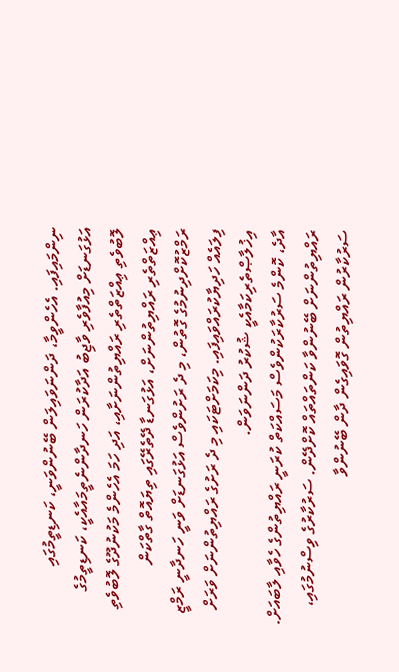ނިންމައިފައި. އެހެންވީމާ، ދަންނަވައިލަން ބޭނުންވަނީ، ކަނޑިތީމުގައި އަޅުގަނޑަށް މިއުފާވެރި ވާޖިބު އަދާކުރަން ހަނދާންނެތީމައާއެކީ، ކަނޑިތީމުގެ ލޮބުވެތި ޢިއްޒަތްތެރި ރައްޔިތުންނަށާއި، އަދި ހަމަ އެހެންމެ މަކުނުދޫގެ ލޮބުވެތި ޢިއްޒަތްތެރި ރައްޔިތުންނަށް، އަޅުގަނޑާ ދޭތެރޭގައި ތިޔައޮތް ގާތްކަން ރަމްޒުކޮށްދިނުމުގެ ގޮތުން، މި ދެ ރަށުންވެސް އަޅުގަނޑަށް ވަނީ ހަނދާނީ ރަމްޒީ ފިލައެއް ހަދިޔާކުރައްވައިފައި. މިކަމަށްޓަކައި މި ދެ ރަށުގެ ރައްޔިތުންނަށް ވަރަށް އިޚުލާޞްތެރިކަމާއެކީ ޝުކުރު ދަންނަވަން.
އާދެ، ކޮންމެ ސަރުކާރަކުންވެސް މަސައްކަތް ކުރަނީ ރައްޔިތުންގެ ހެވާއި ލާބައަށް. ރައްޔިތުންނަށް ބޭނުންވާ ކަންތައްތައް ކޮށްދޭން. ސަރުކާރުގެ ވިސްނުމުގައި، ސަރުކާރުން ރައްޔިތުން ގޮވައިގެން ދާން ބޭނުންވާ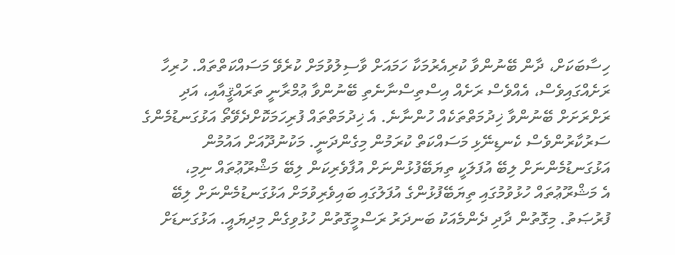ހިސާބަކަށް، ދާން ބޭނުންވާ ކުރިއެރުމަކާ ހަމައަށް ވާސިލުވުމަށް ކުރެވޭ މަސައްކަތްތައް. ހުރިހާ ރަށެއްގައިވެސް، އެއްވެސް ރަށެއް އިސްތިސްނާނެތި ބޭނުންވާ ޢުމްރާނީ ތަރައްޤީއާއި، އަދި ރަށްރަށަށް ބޭނުންވާ ޚިދުމަތްތަކެއް ހުންނާނެ. އެ ޚިދުމަތްތައް ފުރިހަމަކޮށްދެވޭތޯ އަޅުގަނޑުމެންގެ ސަރުކާރުންވެސް ކެނޑިނޭޅި މަސައްކަތް ކުރަމުން މިގެންދަނީ. މަކުނުދޫއަށް އައުމުން އަޅުގަނޑުމެންނަށް ލިބޭ އުފަލަކީ ތިޔަބޭފުޅުންނަށް އުފާވެރިކަން ލިބޭ މަޝްރޫޢުތައް ނިމި،
އެ މަޝްރޫޢުތައް ހުޅުވުމުގައި ތިޔަބޭފުޅުންގެ އުފަލުގައި ބައިވެރިވުމަށް އަޅުގަނޑުމެންނަށް ލިބޭ ފުރުޞަތު. މިގޮތުން ދާދި ދެންމެއަކު ބަނދަރު ރަސްމީގޮތުން ހުޅުވިގެން މިދިޔައީ. އަޅުގަނޑަށް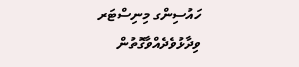ހައުސިންގ މިނިސްޓަރ ވިދާޅުވެދެއްވާގޮތުން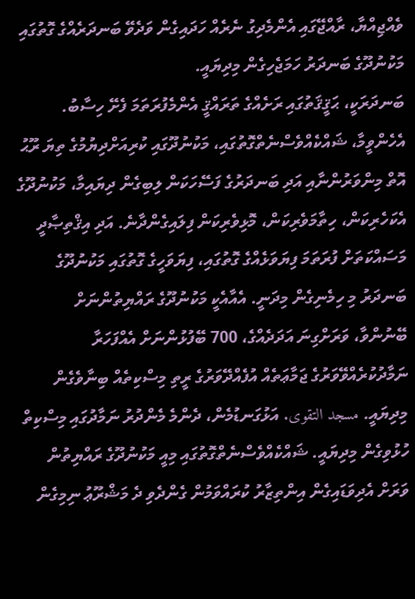ވެއްޖިއްޔާ، ރާއްޖޭގައި އެންމެދިގު ނެރެއް ހަދައިގެން ވަދެވޭ ބަނދަރެއްގެ ގޮތުގައި މަކުނުދޫގެ ބަނދަރު ހަމަޖެހިގެން މިދިޔައީ.
ބަނދަރަކީ، ޙަޤީޤަތުގައި ރަށެއްގެ ތަރައްޤީ އެންމެފުރަތަމަ ފެށޭ ހިސާބު. އެހެންވީމާ، ޝައްކެއްވެސްނެތްގޮތުގައި، މަކުނުދޫގައި ކުރިއަށްދިޔުމުގެ ތިޔަ ރޫޙު އޮތް މިންވަރުންނާއި އަދި ބަނދަރުގެ ފަސޭހަކަން ލިބިގެން ދިޔައިމާ، މަކުނުދޫގެ އެކަހެރިކަން، ހިތާމަވެރިކަން، މޮޅިވެރިކަން ފިލައިގެންދާނެ. އަދި އިޤްތިޞާދީ މަސައްކަތަށް ފުރަތަމަ ފިޔަވަޅެއްގެ ގޮތުގައި، ފިޔަވަހީގެ ގޮތުގައި މަކުނުދޫގެ ބަނދަރު މި ހިމެނިގެން މިދަނީ. އެއާއެކީ މަކުނުދޫގެ ރައްޔިތުންނަށް ބޭނުންވާ، ވަރަށްގިނަ އަދަދެއްގެ، 700 ބޭފުޅުންނަށް އެއްފަހަރާ ނަމާދުކުރެއްވޭވަރުގެ ޖަމާޢަތެއް އުފެއްދޭވަރުގެ ރީތި މިސްކިތެއް ބިނާވެގެން މިދިޔައީ. مسجد التقوى. އަޅުގަނޑުމެން، ދެންމެ މެންދުރު ނަމާދުގައި މިސްކިތް ހުޅުވިގެން މިދިޔައީ. ޝައްކެއްވެސްނެތްގޮތުގައި މިއީ މަކުނުދޫގެ ރައްޔިތުން ވަރަށް އެދިވަޑައިގެން އިންތިޒާރު ކުރައްވަމުން ގެންދެވި ދެ މަޝްރޫޢު ނިމިގެން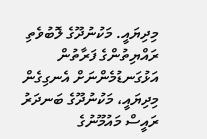މިދިޔައީ. މަކުނުދޫގެ ލޮބުވެތި ރައްޔިތުންގެ ފަރާތުން އަޅުގަނޑުމެންނަށް އެނގިގެން މިދިޔައީ، މަކުނުދޫގެ ބަނދަރު ރައީސް މައުމޫނުގެ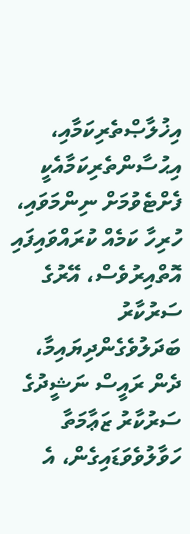އިޚުލާޞްތެރިކަމާއި، އިޙުސާންތެރިކަމާއެކީ ފެށްޓެވުމަށް ނިންމަވައި، ހުރިހާ ކަމެއް ކުރައްވައިފައި އޮތްއިރުވެސް، އޭރުގެ ސަރުކާރު ބަދަލުވެގެންދިޔައިމާ، ދެން ރައީސް ނަޝީދުގެ ސަރުކާރު ޒަޢާމަތާ ހަވާލުވެވަޑައިގެން، އެ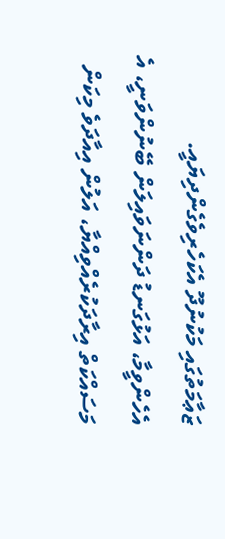ޒަޢާމަތުގައި މަކުނުދޫ އެކަހެރިވެގެންދިޔައީ.
އެހެންވީމާ، އަޅުގަނޑު ދަންނަވައިލަން ބޭނުންވަނީ، އެ މަސައްކަތް އިރާދަކުރެއްވިއްޔާ، އަލުން އިއާދަވެ މިކަން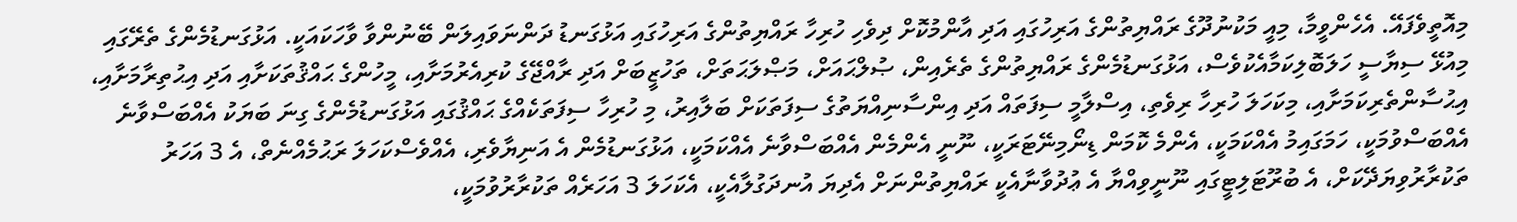މިއޮތީވެފައޭ. އެހެންވީމާ، މިއީ މަކުނުދޫގެ ރައްޔިތުންގެ އަރިހުގައި އަދި އާންމުކޮށް ދިވެހި ހުރިހާ ރައްޔިތުންގެ އަރިހުގައި އަޅުގަނޑު ދަންނަވައިލަން ބޭނުންވާ ވާހަކައަކީ. އަޅުގަނޑުމެންގެ ތެރޭގައި މިއުޅޭ ސިޔާސީ ހަލަބޮލިކަމާއެކުވެސް، އަޅުގަނޑުމެންގެ ރައްޔިތުންގެ ތެރެއިން، ޞުލްޙައަށް، މަޞްލަޙަތަށް، ތަހުޒީބަށް އަދި ރާއްޖޭގެ ކުރިއެރުމަށާއި، މީހުންގެ ޙައްޤުތަކަށާއި އަދި އިޙުތިރާމަށާއި، އިޙުސާންތެރިކަމަށާއި، މިކަހަލަ ހުރިހާ ރިވެތި، އިސްލާމީ ސިފަތައް އަދި އިންސާނިއްޔަތުގެ ސިފަތަކަށް ބަލާއިރު، މި ހުރިހާ ސިފަތަކެއްގެ ޙައްޤުގައި އަޅުގަނޑުމެންގެ ގިނަ ބަޔަކު އެއްބަސްވާނެ އެއްބަސްވުމަކީ، ހަމަގައިމު އެއްކަމަކީ، އެންމެ ކޮމަން ޑިނޯމިނޭޓަރަކީ، ނޫނީ އެންމެން އެއްބަސްވާނެ އެއްކަމަކީ، އަޅުގަނޑުމެން އެ އަނިޔާވެރި، އެއްވެސްކަހަލަ ރަޙުމެއްނެތް، އެ 3 އަހަރު ތަކުރާރުވިޔަދޭކަށް، އެ ބުރޫޓަލިޓީގައި ނޫނީވިއްޔާ އެ ޢުދުވާނާއެކީ ރައްޔިތުންނަށް އެދިޔަ އުނދަގުލާއެކީ، އެކަހަލަ 3 އަހަރެއް ތަކުރާރުވުމަކީ،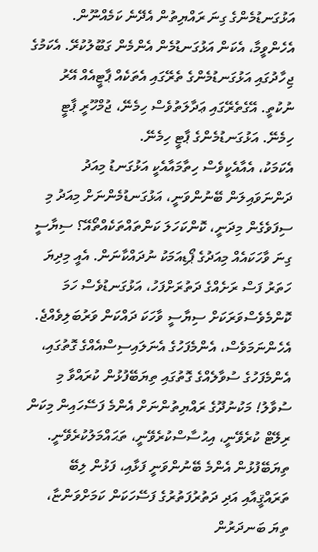އަޅުގަނޑުމެންގެ ގިނަ ރައްޔިތުން އެދޭނެ ކަމެއްނޫން. އެހެންވީމާ، އެކަން އަޅުގަނޑުމެން އެންމެން ގަބޫލުކުރޭ. އެކަމުގެ ޖިހާދުގައި އަޅުގަނޑުމެންގެ ތެރޭގައި އެތަކެއް ޕާޓީއެއް އޭރު ނުކުތީ. އޭގެތެރޭގައި ޢަދާލަތުވެސް ހިމެނޭ، ޖުމްހޫރީ ޕާޓީ ހިމެނޭ. އަޅުގަނޑުމެންގެ ޕާޓީ ހިމެނޭ.
އެކަމަކު، އެއާއެކީވެސް ހިތާމައާއެކީ އަޅުގަނޑު މިއަދު ދަންނަވައިލަން ބޭނުންވަނީ، އަޅުގަނޑުމެންނަށް މިއަދު މި ސިފަވެގެން މިދަނީ، ކޮންކަހަލަ ކަންތައްތަކެއްތޯއޭ؟ ސިޔާސީ ގިނަ ވާހަކައެއް މިއަދުގެ ޕޯޑިއަމަކު ނުދައްކާނަން. އެއީ މިދިޔަ ހަތަރު ފަސް ރަށެއްގެ ދަތުރަށްފަހު، އަޅުގަނޑުވެސް ހަމަ ކޮންމެވެސްވަރަކަށް ސިޔާސީ ވާހަކަ ދައްކަން ވަރުބަލިވެއްޖެ. އެހެންނަމަވެސް، އެންމެފަހުގެ އެނަލައިސިސްއެއްގެ ގޮތުގައި، އެންމެފަހުގެ ސުވާލެއްގެ ގޮތުގައި ތިޔަބޭފުޅުން ކުރައްވާ މި ސުވާލު! މަކުނުދޫގެ ރައްޔިތުންނަށް އެންމެ ފަސޭހައިން މިކަން ރިލޭޓް ކުރެވޭނީ، އިޙުސާސްކުރެވޭނީ، ތަޙައްމަލުކުރެވޭނީ. ތިޔަބޭފުޅުން އެންމެ ބޭނުންވަނީ ފަޅާއި، ފަޅުން ލިބޭ ތަރައްޤީއާއި އަދި ދަތުރުފަތުރުގެ ފަސޭހަކަން ކަމަށްވަންޏާ، ތިޔަ ބަނދަރުން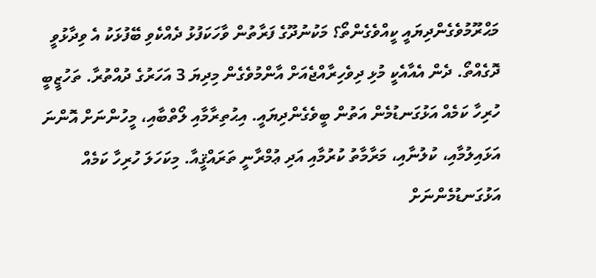މަޙްރޫމުވެގެންދިޔައީ ކީއްވެގެންތޯ؟ މަކުނުދޫގެ ފަރާތުން ވާހަކަފުޅު ދެއްކެވި ބޭފުޅަކު އެ ވިދާޅުވީ ދޮގެއްތޯ. ދެން އެއާއެކީ މުޅި ދިވެހިރާއްޖެއަށް އާންމުވެގެން މިދިޔަ 3 އަހަރުގެ ދުއްތުރާ. ތަހުޒީބީ ހުރިހާ ކަމެއް އަޅުގަނޑުމެން އަތުން ބީވެގެންދިޔައީ. އިޙުތިރާމާއި ލޯތްބާއި، މީހުންނަށް އޮންނަ އަޅައިލުމާއި، ކުލުނާއި، މަރާމާތު ކުރުމާއި އަދި ޢުމްރާނީ ތަރައްޤީއާ. މިކަހަލަ ހުރިހާ ކަމެއް އަޅުގަނޑުމެންނަށް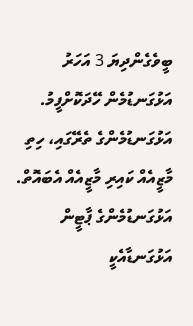ބީވެގެންދިޔަ 3 އަހަރު އަޅުގަނޑުމެން ހޭދަކޮށްފީމު. އަޅުގަނޑުމެންގެ ތެރޭގައި، ހިތި މާޒީއެއް ކައިރި މާޒީއެއް އެބައޮތް. އަޅުގަނޑުމެންގެ ޕާޓީން އަޅުގަނޑާއެކީ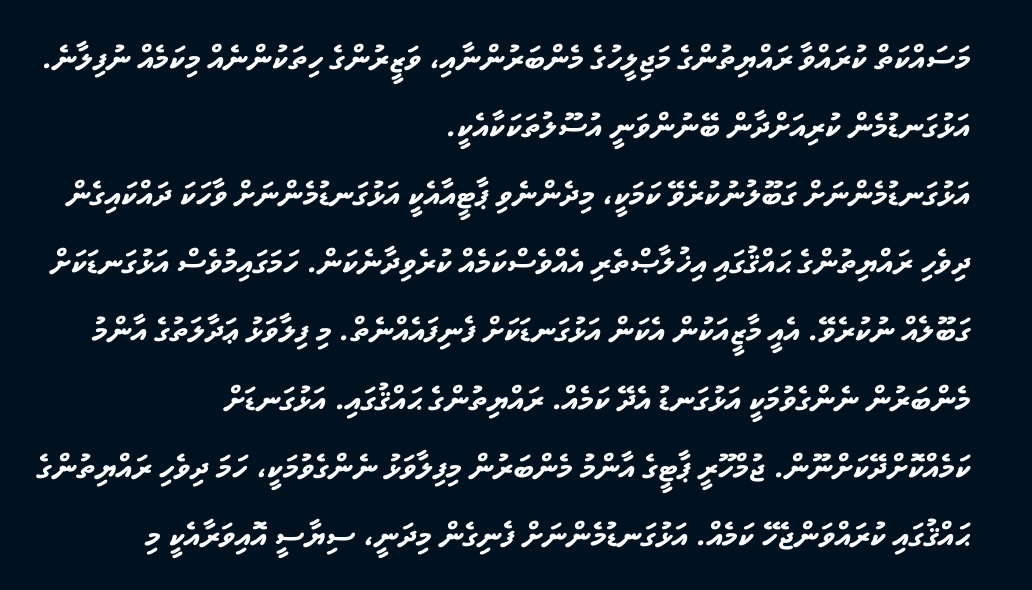މަސައްކަތް ކުރައްވާ ރައްޔިތުންގެ މަޖިލީހުގެ މެންބަރުންނާއި، ވަޒީރުންގެ ހިތަކުންނެއް މިކަމެއް ނުފިލާނެ. އަޅުގަނޑުމެން ކުރިއަށްދާން ބޭނުންވަނީ އުސޫލުތަކަކާއެކީ.
އަޅުގަނޑުމެންނަށް ގަބޫލުނުކުރެވޭ ކަމަކީ، މިދެންނެވި ޕާޓީއާއެކީ އަޅުގަނޑުމެންނަށް ވާހަކަ ދައްކައިގެން ދިވެހި ރައްޔިތުންގެ ޙައްޤުގައި އިޚުލާޞްތެރި އެއްވެސްކަމެއް ކުރެވިދާނެކަން. ހަމަގައިމުވެސް އަޅުގަނޑަކަށް ގަބޫލެއް ނުކުރެވޭ. އެއީ މާޒީއަކުން އެކަން އަޅުގަނޑަކަށް ފެނިފައެއްނެތް. މި ފިލާވަޅު ޢަދާލަތުގެ އާންމު މެންބަރުން ނެންގެވުމަކީ އަޅުގަނޑު އެދޭ ކަމެއް. ރައްޔިތުންގެ ޙައްޤުގައި. އަޅުގަނޑަށް ކަމެއްކޮށްދޭކަށްނޫން. ޖުމްހޫރީ ޕާޓީގެ އާންމު މެންބަރުން މިފިލާވަޅު ނެންގެވުމަކީ، ހަމަ ދިވެހި ރައްޔިތުންގެ ޙައްޤުގައި ކުރައްވަންޖެހޭ ކަމެއް. އަޅުގަނޑުމެންނަށް ފެނިގެން މިދަނީ، ސިޔާސީ އޮއިވަރާއެކީ މި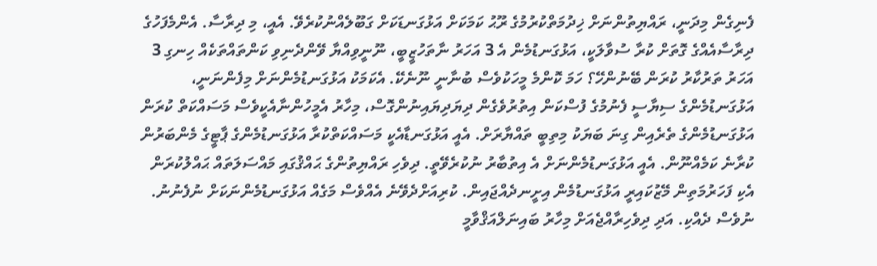ފެނިގެން މިދަނީ، ރައްޔިތުންނަށް ޚިދުމަތްކުރުމުގެ ރޫޙު ކަމަކަށް އަޅުގަނޑަކަށް ގަބޫލެއްނުކުރެވޭ. އެއީ، މި ދިރާސާ. އެންމެފަހުގެ ދިރާސާއެއްގެ ގޮތަށް ކުރާ ސުވާލަކީ، އަޅުގަނޑުމެން އެ 3 އަހަރު ނާތަހުޒީބީ، ނޫނީވިއްޔާ ވޭންދެނިވި ކަންތައްތަކެއް ހިނގި 3 އަހަރު ތަރުކާރު ކުރަން ބޭނުންހޭ؟ ހަމަ ކޮންމެ މީހަކުވެސް ބުނާނީ ނޫނެކޭ. އެކަމަކު އަޅުގަނޑުމެންނަށް މިފެންނަނީ، އަޅުގަނޑުމެންގެ ސިޔާސީ ފެނުމުގެ ފުސްކަން އިތުރުވެގެން ދިޔަދިޔައިނުންގޮސް، މިހާރު އެމީހުންނާއެކީވެސް މަސައްކަތް ކުރަން އަޅުގަނޑުމެންގެ ތެރެއިން ގިނަ ބަޔަކު މިތިބީ ތައްޔާރަށް. އެއީ އަޅުގަނޑާއެކީ މަސައްކަތްކުރާ އަޅުގަނޑުމެންގެ ޕާޓީގެ މެންބަރުން ކުރާނެ ކަމެއްނޫން. އެއީ އަޅުގަނޑުމެންނަށް އެ އިތުބާރު ނުކުރެވޭތީ. ދިވެހި ރައްޔިތުންގެ ޙައްޤުގައި މައްސަލަތައް ޙައްލުކުރަން އެކި ފަހަރުމަތިން މޭޒުކައިރީ އަޅުގަނޑުމެން އިށީނދެއްޖައިން. ކުރިއަށްދެވޭނެ އެއްވެސް މަގެއް އަޅުގަނޑުމެންނަކަށް ނުފެނުނު. ނުވެސް ދެއްކި. އަދި ދިވެހިރާއްޖެއަށް މިހާރު ބައިނަލްއަޤްވާމީ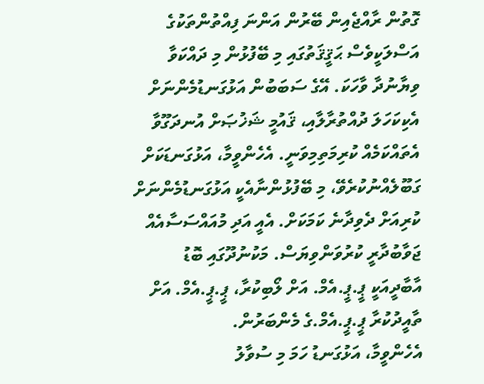ގޮތުން ރާއްޖެއިން ބޭރުން އަންނަ ފިއްތުންތަކުގެ އަސްލަކީވެސް ޙަޤީޤަތުގައި މި ބޭފުޅުން މި ދައްކަވާ ވިޔާނުދާ ވާހަކަ. އޭގެ ސަބަބުން އަޅުގަނޑުމެންނަށް އެކިކަހަލަ ދުއްތުރާލާއި، ޤައުމީ ޝަޚުޞަށް އުނދަގޫވާ އެތައްކަމެއް ކުރިމަތިމިވަނީ. އެހެންވީމާ، އަޅުގަނޑަކަށް ގަބޫލެއްނުކުރެވޭ، މި ބޭފުޅުންނާއެކީ އަޅުގަނޑުމެންނަށް ކުރިއަށް ދެވިދާނެ ކަމަކަށް. އެއީ އަދި މުއައްސަސާއެއް ޖަވާބުދާރީ ކުރުވަންވިޔަސް. މަކުނުދޫގައި ބޮޑު އާބާދީއަކީ ޕީ.ޕީ.އެމް. އަށް ލޯބިކުރާ، ޕީ.ޕީ.އެމް. އަށް ތާއީދުކުރާ ޕީ.ޕީ.އެމް.ގެ މެންބަރުން.
އެހެންވީމާ، އަޅުގަނޑު ހަމަ މި ސުވާލު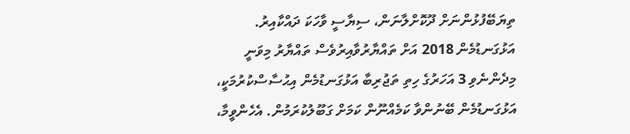ތިޔަބޭފުޅުންނަށް ދޫކޮށްލާނަން، ސިޔާސީ ވާހަކަ ދައްކާއިރު. އަޅުގަނޑުމެން 2018 އަށް ތައްޔާރުވާއިރުވެސް ތައްޔާރު މިވަނީ މިދެންނެވި 3 އަހަރުގެ ހިތި ތަޖުރިބާ އަޅުގަނޑުމެން އިޙުސާސްކުރުމަކީ، އަޅުގަނޑުމެން ބޭނުންވާ ކަމެއްނޫން ކަމަށް ގަބޫލުކުރަމުން. އެހެންވީމާ،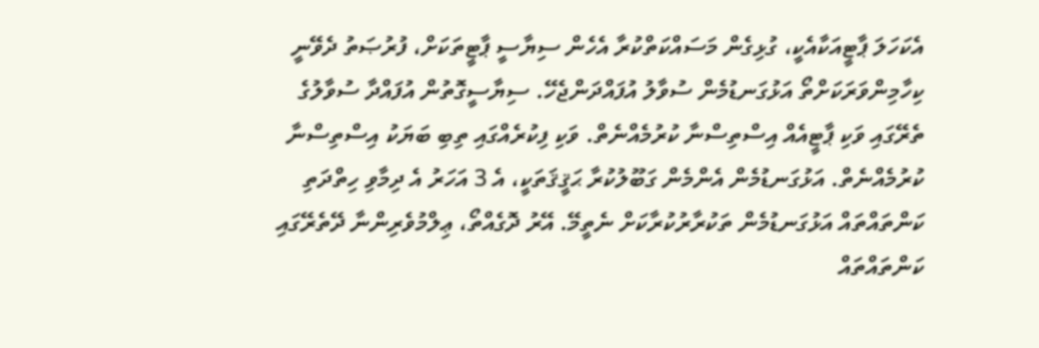އެކަހަލަ ޕާޓީއަކާއެކީ، ގުޅިގެން މަސައްކަތްކުރާ އެހެން ސިޔާސީ ޕާޓީތަކަށް، ފުރުޞަތު ދެވޭނީ ކިހާމިންވަރަކަށްތޯ އަޅުގަނޑުމެން ސުވާލު އުފައްދަންޖެހޭ. ސިޔާސީގޮތުން އުފައްދާ ސުވާލުގެ ތެރޭގައި ވަކި ޕާޓީއެއް އިސްތިސްނާ ކުރުމެއްނެތް. ވަކި ފިކުރެއްގައި ތިބި ބަޔަކު އިސްތިސްނާ ކުރުމެއްނެތް. އަޅުގަނޑުމެން އެންމެން ގަބޫލުކުރާ ޙަޤީޤަތަކީ، އެ 3 އަހަރު އެ ދިމާވި ހިތްދަތި ކަންތައްތައް އަޅުގަނޑުމެން ތަކުރާރުކުރާކަށް ނެތީމޭ. އޭރު ދޮގެއްތޯ، ޢިލްމުވެރިންނާ ދޭތެރޭގައި ކަންތައްތައް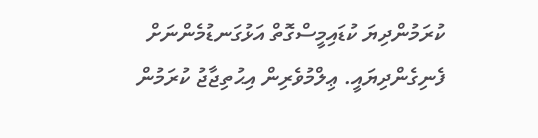ކުރަމުންދިޔަ ކުޑައިމީސްގޮތް އަޅުގަނޑުމެންނަށް ފެނިގެންދިޔައީ. ޢިލްމުވެރިން އިޙުތިޖާޖު ކުރަމުން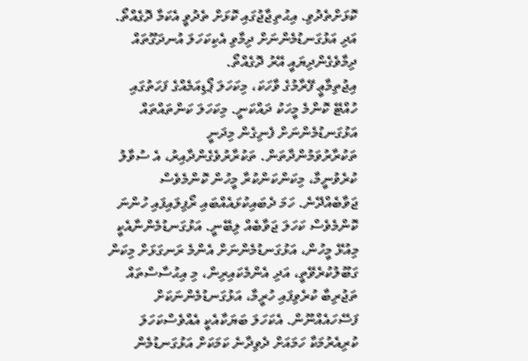ކޮޅަށްތެދުވި. އިޙުތިޖާޖުގައި ކޮޅަށް ތެދުވީ އެކަމާ ދޮގެއްތޯ. އަދި އަޅުގަނޑުމެންނަށް ދިމާވި އެކިކަހަލަ އުނދަގޫތައް ދިމާވެގެންދިޔައީ އޭރު ދޮގެއްތޯ.
އިޖުތިމާޢީ ފޭރާމުގެ ވާހަކަ، މިކަހަލަ ޕޯޑިއަމެއްގެ ފަހަތުގައި ހުއްޓޭ ކޮންމެ މީހަކު ދައްކަނީ. މިކަހަލަ ކަންތައްތައް އަޅުގަނޑުމެންނަށް ފެނިގެން މިދަނީ ތަކުރާރުވަމުންދާތަން. ތަކުރާރުވެގެންދާއިރު، އެ ސުވާލު ކުރެވުނީމާ، މިކަންކަންކުރާ މީހުން ކޮންމެވެސް ޖަވާބެއްދޭނެ. ހަމަ ދެބައިކުޅައެއްބައި ރޯފިލައިފައި ހުންނަ ކޮންމެވެސް ކަހަލަ ޖަވާބެއް ލިބޭނީ. އަޅުގަނޑުމެންނާއެކީ މިއުޅޭ މީހުން، އަޅުގަނޑުމެންނަށް އެންމެ ރަނގަޅަށް މިކަން ގަބޫލުކުރެވޭތީ، އަދި އެންމެކައިރިން، މި އިޙުސާސްތައް ތަޖުރިބާ ކުރެވިފައި ހުރީމާ، އަޅުގަނޑުމެންނަކަށް ފަސޭހައެއްނޫން. އެކަހަލަ ބަޔަކާއެކީ އެއްވެސްކަހަލަ ކުރިއެރުމަކާ ހަމައަށް ދެވިދާނެ ކަމަކަށް އަޅުގަނޑުމެން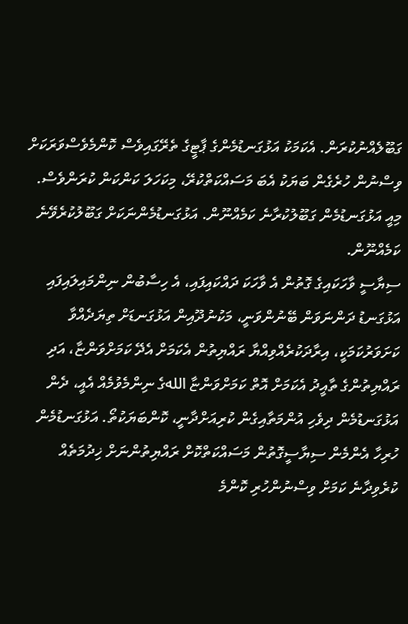ގަބޫލެއްނުކުރަން. އެކަމަކު އަޅުގަނޑުމެންގެ ޕާޓީގެ ތެރޭގައިވެސް ކޮންމެވެސްވަރަކަށް ވިސްނުން ހުރެގެން ބަޔަކު އެބަ މަސައްކަތްކުރޭ، މިކަހަލަ ކަންކަން ކުރަންވެސް. މިއީ އަޅުގަނޑުމެން ގަބޫލުކުރާނެ ކަމެއްނޫން. އަޅުގަނޑުމެންނަކަށް ގަބޫލުކުރެވޭނެ ކަމެއްނޫން.
ސިޔާސީ ވާހަކައިގެ ގޮތުން އެ ވާހަކަ ދައްކައިފައި، އެ ހިސާބުން ނިންމައިލައިފައި އަޅުގަނޑު ދަންނަވަން ބޭނުންވަނީ، މަކުނުދޫއިން އަޅުގަނޑަށް ތިޔަދެއްވާ ކަށަވަރުކަމަކީ، އިރާދަކުރެއްވިއްޔާ ރައްޔިތުން އެކަމަށް އެދޭ ކަމަށްވަންޏާ، އަދި ރައްޔިތުންގެ ތާއީދު އެކަމަށް އޮތް ކަމަށްވަންޏާ اللهގެ ނިންމެވުމެއް އެއީ، ދެން އަޅުގަނޑުމެން ދިވެހި އުންމަތާއިގެން ކުރިއަށްދާނީ، ކޮންބަޔަކުތޯ. އަޅުގަނޑުމެން ހުރިހާ އެންމެން ސިޔާސީގޮތުން މަސައްކަތްކޮށް ރައްޔިތުންނަށް ޚިދުމަތެއް ކުރެވިދާނެ ކަމަށް ވިސްނުންހުރި ކޮންމެ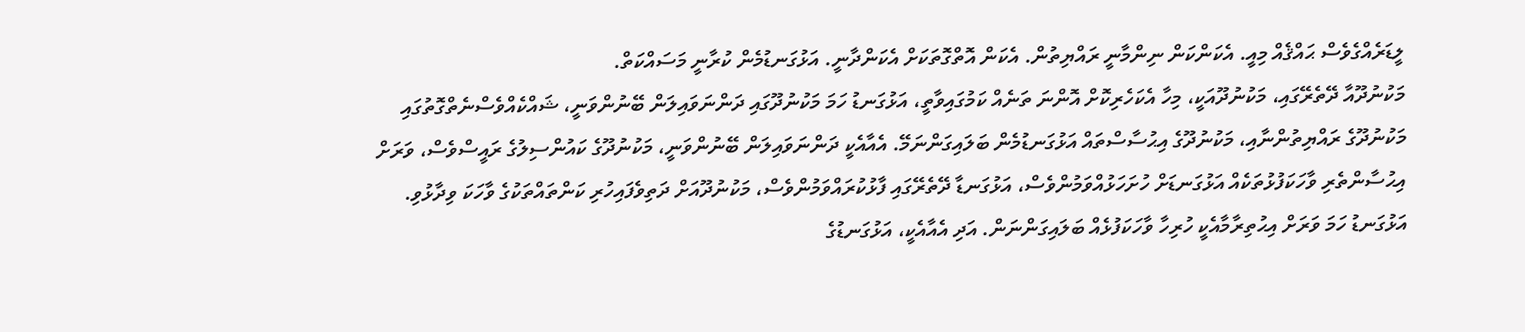ލީޑަރެއްގެވެސް ޙައްޤެއް މިއީ. އެކަންކަން ނިންމާނީ ރައްޔިތުން. އެކަން އޮތްގޮތަކަށް އެކަންދާނީ. އަޅުގަނޑުމެން ކުރާނީ މަސައްކަތް.
މަކުނުދޫއާ ދޭތެރޭގައި، މަކުނުދޫއަކީ، މިހާ އެކަހެރިކޮށް އޮންނަ ތަނެއް ކަމުގައިވާތީ، އަޅުގަނޑު ހަމަ މަކުނުދޫގައި ދަންނަވައިލަން ބޭނުންވަނީ، ޝައްކެއްވެސްނެތްގޮތުގައި މަކުނުދޫގެ ރައްޔިތުންނާއި، މަކުނުދޫގެ އިޙުސާސްތައް އަޅުގަނޑުމެން ބަލައިގަންނަމޭ. އެއާއެކީ ދަންނަވައިލަން ބޭނުންވަނީ، މަކުނުދޫގެ ކައުންސިލުގެ ރައީސްވެސް، ވަރަށް އިޙުސާންތެރި ވާހަކަފުޅުތަކެއް އަޅުގަނޑަށް ހުށަހަޅުއްވަމުންވެސް، އަޅުގަނޑާ ދޭތެރޭގައި ފާޅުކުރައްވަމުންވެސް، މަކުނުދޫއަށް ދަތިވެފައިހުރި ކަންތައްތަކުގެ ވާހަކަ ވިދާޅުވި. އަޅުގަނޑު ހަމަ ވަރަށް އިޙުތިރާމާއެކީ ހުރިހާ ވާހަކަފުޅެއް ބަލައިގަންނަން. އަދި އެއާއެކީ، އަޅުގަނޑުގެ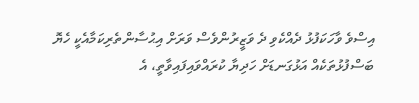އިސްވެ ވާހަކަފުޅު ދެއްކެވި ދެ ވަޒީރުންވެސް ވަރަށް އިޙުސާންތެރިކަމާއެކީ ހެޔޮ ބަސްފުޅުތަކެއް އަޅުގަނޑަށް ހަދިޔާ ކުރައްވައިފައިވާތީ، އެ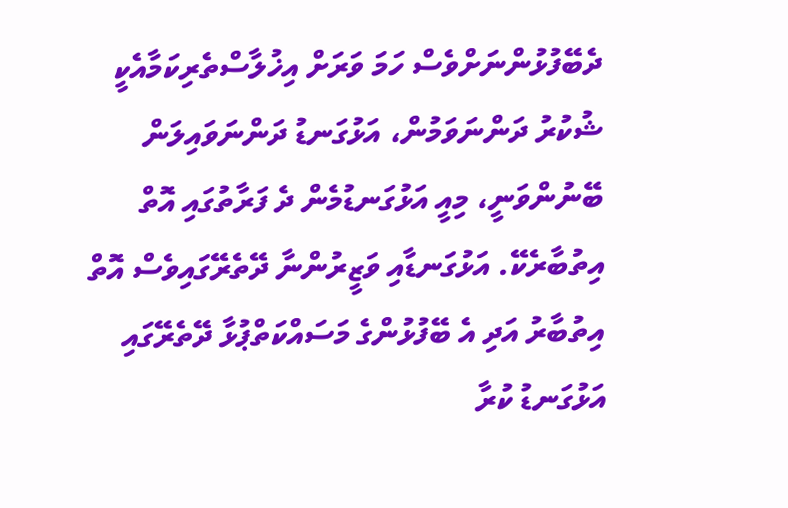ދެބޭފުޅުންނަށްވެސް ހަމަ ވަރަށް އިޚުލާސްތެރިކަމާއެކީ ޝުކުރު ދަންނަވަމުން، އަޅުގަނޑު ދަންނަވައިލަން ބޭނުންވަނީ، މިއީ އަޅުގަނޑުމެން ދެ ފަރާތުގައި އޮތް އިތުބާރެކޭ. އަޅުގަނޑާއި ވަޒީރުންނާ ދޭތެރޭގައިވެސް އޮތް އިތުބާރު އަދި އެ ބޭފުޅުންގެ މަސައްކަތްޕުޅާ ދޭތެރޭގައި އަޅުގަނޑު ކުރާ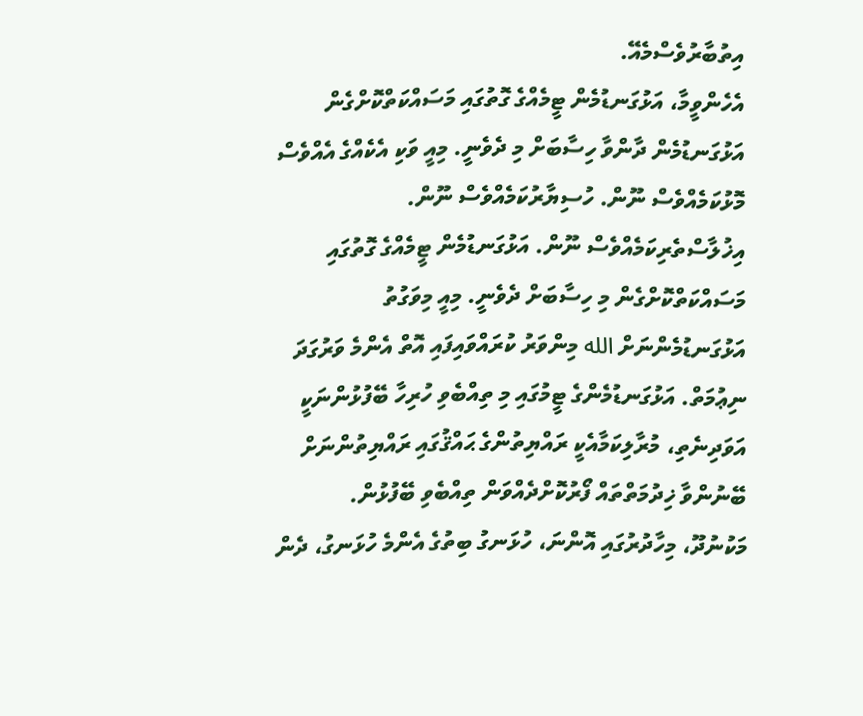އިތުބާރުވެސްމެއޭ.
އެހެންވީމާ، އަޅުގަނޑުމެން ޓީމެއްގެ ގޮތުގައި މަސައްކަތްކޮށްގެން އަޅުގަނޑުމެން ދާންވާ ހިސާބަށް މި ދެވެނީ. މިއީ ވަކި އެކެއްގެ އެއްވެސް މޮޅުކަމެއްވެސް ނޫން. ހުސިޔާރުކަމެއްވެސް ނޫން. އިޚުލާސްތެރިކަމެއްވެސް ނޫން. އަޅުގަނޑުމެން ޓީމެއްގެ ގޮތުގައި މަސައްކަތްކޮށްގެން މި ހިސާބަށް ދެވެނީ. މިއީ މިވަގުތު އަޅުގަނޑުމެންނަށް الله މިންވަރު ކުރައްވައިފައި އޮތް އެންމެ ވަރުގަދަ ނިޢުމަތް. އަޅުގަނޑުމެންގެ ޓީމުގައި މި ތިއްބެވި ހުރިހާ ބޭފުޅުންނަކީ އަވަދިނެތި، މުރާލިކަމާއެކީ ރައްޔިތުންގެ ޙައްޤުގައި ރައްޔިތުންނަށް ބޭނުންވާ ޚިދުމަތްތައް ފޯރުކޮށްދެއްވަން ތިއްބެވި ބޭފުޅުން.
މަކުނުދޫ، މިހާދުރުގައި އޮންނަ، ހުޅަނގު ބިތުގެ އެންމެ ހުޅަނގު، ދެން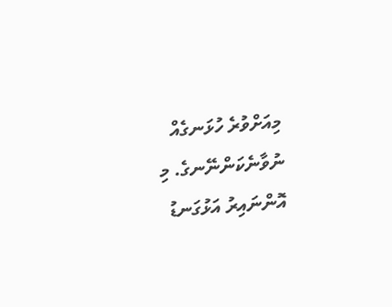މިއަށްވުރެ ހުޅަނގެއް ނުވާނެކަންނޭނގެ. މި އޮންނައިރު އަޅުގަނޑު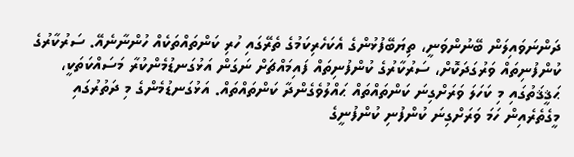ދަންނަވައިލަން ބޭނުންވަނީ، ތިޔަބޭފުޅުންގެ އެކަހެރިކަމުގެ ތެރޭގައި ހުރި ކަންތައްތަކެއް ހުންނާނެއޭ. ސަރުކާރުގެ ކުންފުނިތައް ވަރުގަދަކޮށް، ސަރުކާރުގެ ކުންފުނިތައް ފައިމައްޗަށް ނަގަން އަޅުގަނޑުމެންކުރާ މަސައްކަތަކީ، ޙަޤީޤަތުގައި މި ކަހަލަ ވަރަށްގިނަ ކަންތައްތައް ޙައްލުވެގެންދާ ކަންތައްތައް. އަޅުގަނޑުމެންގެ މި ދަތުރުގައި މީގެތެރެއިން ހަމަ ވަރަށްގިނަ ކުންފުނި ކުންފުނީގެ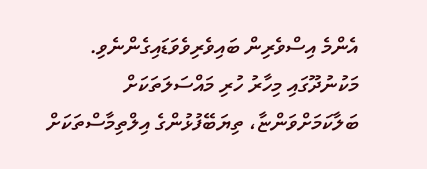އެންމެ އިސްވެރިން ބައިވެރިވެވަޑައިގެންނެވި. މަކުނުދޫގައި މިހާރު ހުރި މައްސަލަތަކަށް ބަލާކަމަށްވަންޏާ، ތިޔަބޭފުޅުންގެ އިލްތިމާސްތަކަށް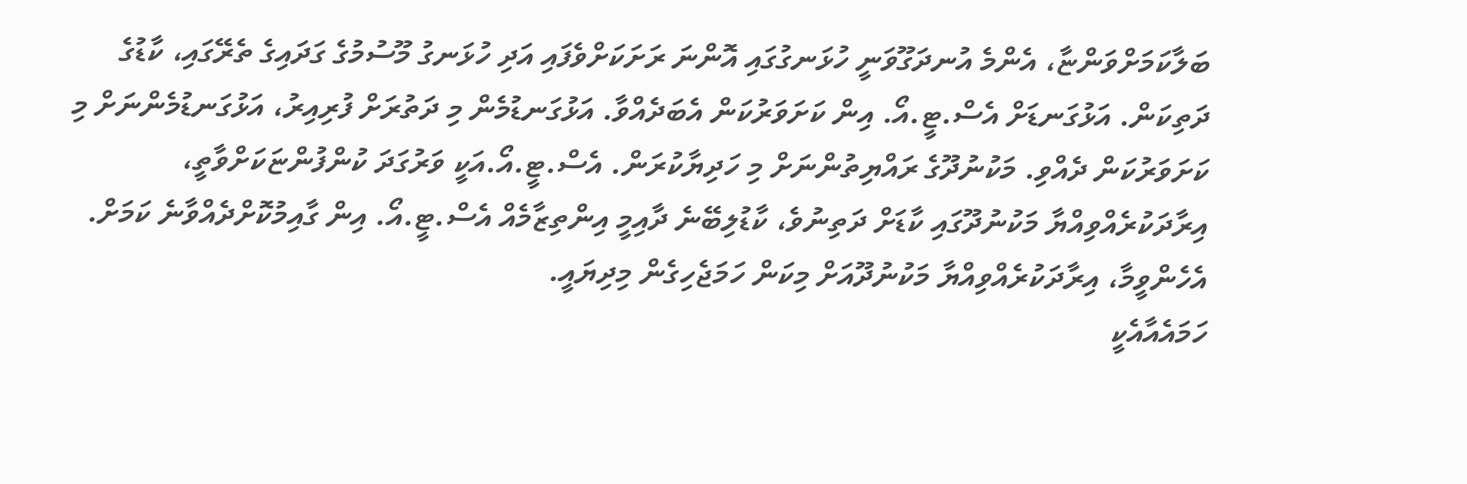ބަލާކަމަށްވަންޏާ، އެންމެ އުނދަގޫވަނީ ހުޅަނގުގައި އޮންނަ ރަށަކަށްވެފައި އަދި ހުޅަނގު މޫސުމުގެ ގަދައިގެ ތެރޭގައި، ކާޑުގެ ދަތިކަން. އަޅުގަނޑަށް އެސް.ޓީ.އޯ. އިން ކަށަވަރުކަން އެބަދެއްވާ. އަޅުގަނޑުމެން މި ދަތުރަށް ފުރިއިރު، އަޅުގަނޑުމެންނަށް މި ކަށަވަރުކަން ދެއްވި. މަކުނުދޫގެ ރައްޔިތުންނަށް މި ހަދިޔާކުރަން. އެސް.ޓީ.އޯ.އަކީ ވަރުގަދަ ކުންފުންޏަކަށްވާތީ، އިރާދަކުރެއްވިއްޔާ މަކުނުދޫގައި ކާޑަށް ދަތިނުވެ، ކާޑުލިބޭނެ ދާއިމީ އިންތިޒާމެއް އެސް.ޓީ.އޯ. އިން ގާއިމުކޮށްދެއްވާނެ ކަމަށް. އެހެންވީމާ، އިރާދަކުރެއްވިއްޔާ މަކުނުދޫއަށް މިކަން ހަމަޖެހިގެން މިދިޔައީ.
ހަމައެއާއެކީ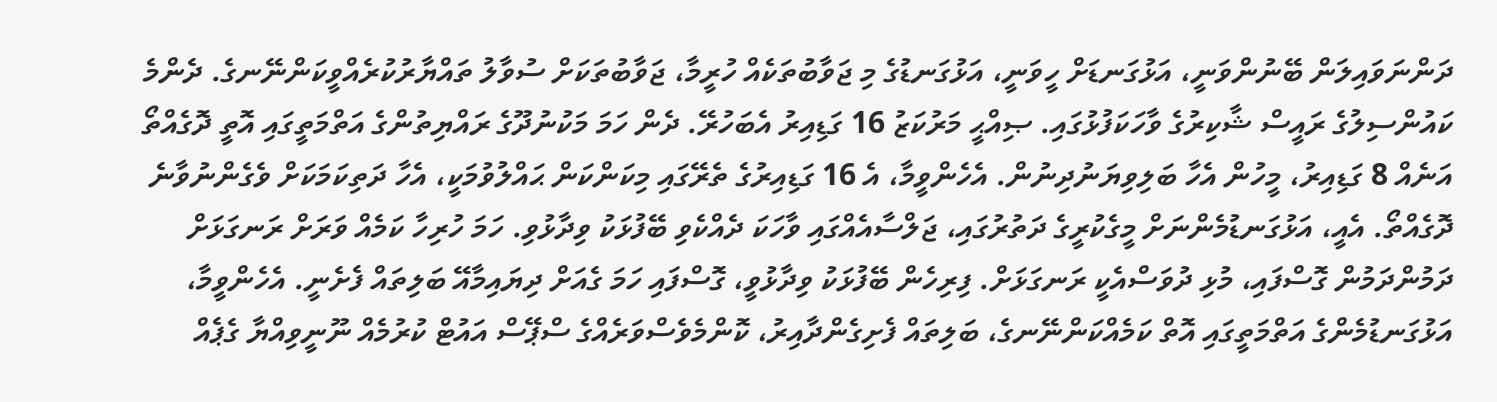ދަންނަވައިލަން ބޭނުންވަނީ، އަޅުގަނޑަށް ހީވަނީ، އަޅުގަނޑުގެ މި ޖަވާބުތަކެއް ހުރީމާ، ޖަވާބުތަކަށް ސުވާލު ތައްޔާރުކުރެއްވީކަންނޭނގެ. ދެންމެ ކައުންސިލުގެ ރައީސް ޝާކިރުގެ ވާހަކަފުޅުގައި. ޞިއްޙީ މަރުކަޒު 16 ގަޑިއިރު އެބަހުރޭ. ދެން ހަމަ މަކުނުދޫގެ ރައްޔިތުންގެ އަތްމަތީގައި އޮތީ ދޮގެއްތޯ އަނެއް 8 ގަޑިއިރު، މީހުން އެހާ ބަލިވިޔަނުދިނުން. އެހެންވީމާ، އެ 16 ގަޑިއިރުގެ ތެރޭގައި މިކަންކަން ޙައްލުވުމަކީ، އެހާ ދަތިކަމަކަށް ވެގެންނުވާނެ ދޮގެއްތޯ. އެއީ، އަޅުގަނޑުމެންނަށް މީގެކުރީގެ ދަތުރުގައި، ޖަލްސާއެއްގައި ވާހަކަ ދެއްކެވި ބޭފުޅަކު ވިދާޅުވި. ހަމަ ހުރިހާ ކަމެއް ވަރަށް ރަނގަޅަށް ދަމުންދަމުން ގޮސްފައި، މުޅި ދުވަސްއެކީ ރަނގަޅަށް. ފިރިހެން ބޭފުޅަކު ވިދާޅުވީ، ގޮސްފައި ހަމަ ގެއަށް ދިޔައިމާއޭ ބަލިތައް ފެށެނީ. އެހެންވީމާ، އަޅުގަނޑުމެންގެ އަތްމަތީގައި އޮތް ކަމެއްކަންނޭނގެ، ބަލިތައް ފެށިގެންދާއިރު، ކޮންމެވެސްވަރެއްގެ ސްޕޭސް އައުޓް ކުރުމެއް ނޫނީވިއްޔާ ގެޕެއް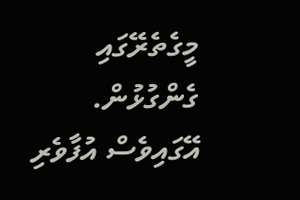މީގެތެރޭގައި ގެންގުޅުން. އޭގައިވެސް އުފާވެރި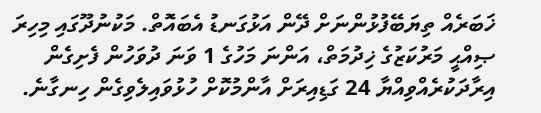ޚަބަރެއް ތިޔަބޭފުޅުންނަށް ދޭން އަޅުގަނޑު އެބައޮތް. މަކުނުދޫގައި މިހިރަ ޞިއްޙީ މަރުކަޒުގެ ޚިދުމަތް، އަންނަ މަހުގެ 1 ވަނަ ދުވަހުން ފެށިގެން އިރާދަކުރެއްވިއްޔާ 24 ގަޑިއިރަށް އާންމުކޮށް ހުޅުވައިލެވިގެން ހިނގާނެ.